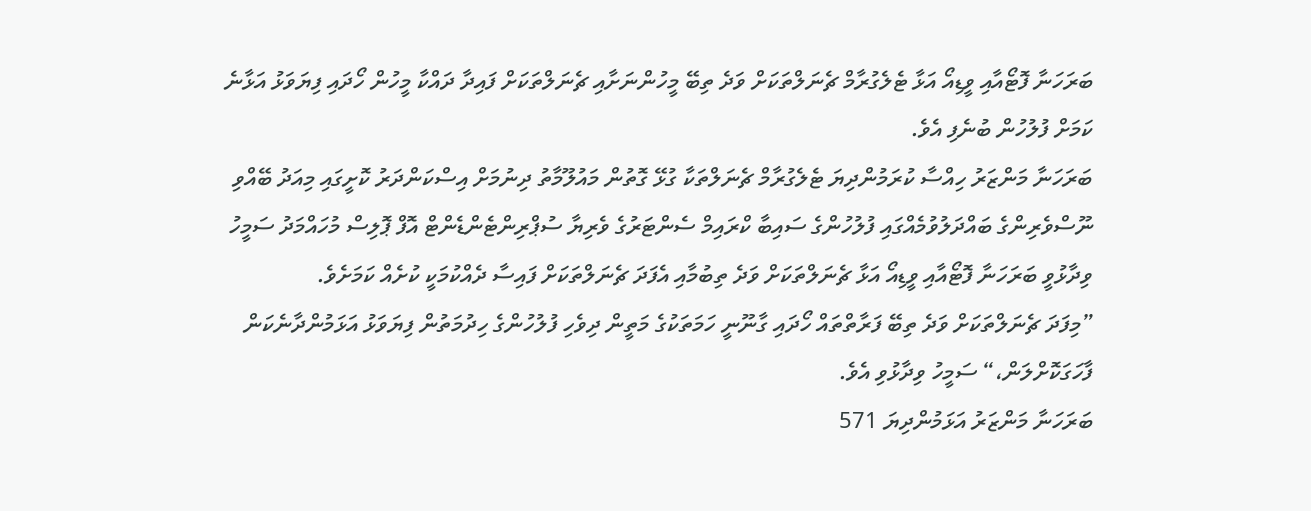ބަރަހަނާ ފޮޓޯއާއި ވީޑިއޯ އަޅާ ޓެލެގުރާމް ޗެނަލްތަކަށް ވަދެ ތިބޭ މީހުންނަށާއި ޗެނަލްތަކަށް ފައިދާ ދައްކާ މީހުން ހޯދައި ފިޔަވަޅު އަޅާނެ ކަމަށް ފުލުހުން ބުނެފި އެވެ.
ބަރަހަނާ މަންޒަރު ހިއްސާ ކުރަމުންދިޔަ ޓެލެގުރާމް ޗެނަލްތަކާ ގުޅޭ ގޮތުން މައުލޫމާތު ދިނުމަށް އިސްކަންދަރު ކޮށީގައި މިއަދު ބޭއްވި ނޫސްވެރިންގެ ބައްދަލުވުމެއްގައި ފުލުހުންގެ ސައިބާ ކްރައިމް ސެންޓަރުގެ ވެރިޔާ ސުޕްރިންޓެންޑެންޓް އޮފް ޕޮލިސް މުހައްމަދު ސަމީހު ވިދާޅުވީ ބަރަހަނާ ފޮޓޯއާއި ވީޑިއޯ އަޅާ ޗެނަލްތަކަށް ވަދެ ތިބުމާއި އެފަދަ ޗެނަލްތަކަށް ފައިސާ ދެއްކުމަކީ ކުށެއް ކަމަށެވެ.
”މިފަދަ ޗެނަލްތަކަށް ވަދެ ތިބޭ ފަރާތްތައް ހޯދައި ގާނޫނީ ހަމަތަކުގެ މަތީން ދިވެހި ފުލުހުންގެ ހިދުމަތުން ފިޔަވަޅު އަޅަމުންދާނެކަން ފާހަގަކޮށްލަން،“ ސަމީހު ވިދާޅުވި އެވެ.
ބަރަހަނާ މަންޒަރު އަޅަމުންދިޔަ 571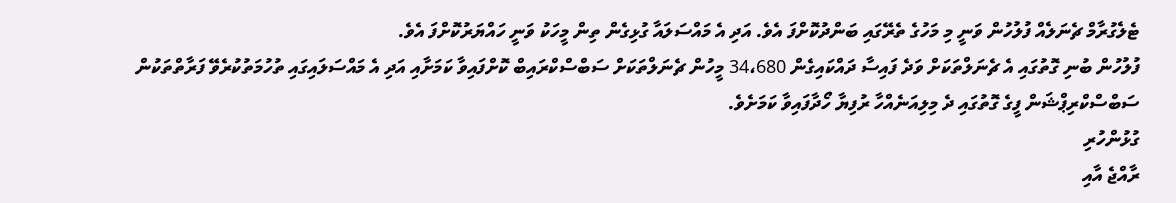ޓެލެގުރާމް ޗެނަލެއް ފުލުހުން ވަނީ މި މަހުގެ ތެރޭގައި ބަންދުކޮށްފަ އެވެ. އަދި އެ މައްސަލައާ ގުޅިގެން ތިން މީހަކު ވަނީ ހައްޔަރުކޮށްފަ އެވެ.
ފުލުހުން ބުނި ގޮތުގައި އެ ޗެނަލްތަކަށް ވަދެ ފައިސާ ދައްކައިގެން 34،680 މީހުން ޗެނަލްތަކަށް ސަބްސްކްރައިބް ކޮށްފައިވާ ކަމަށާއި އަދި އެ މައްސަލައިގައި ތުހުމަތުކުރެވޭ ފަރާތްތަކުން ސަބްސްކްރިޕްޝަން ފީގެ ގޮތުގައި ދެ މިލިއަނެއްހާ ރުފިޔާ ހޯދާފައިވާ ކަމަށެވެ.
ގުޅުންހުރި
ރާއްޖެ އާއި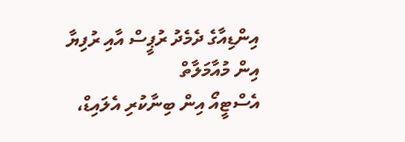އިންޑިއާގެ ދެމެދު ރުޕީސް އާއި ރުފިޔާ އިން މުއާމަލާތް
އެސްޓީއޯ އިން ބިނާކުރި އެލައިޑް،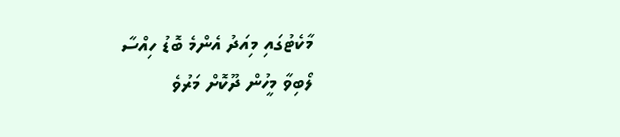މާކެޓުގައި މިއަދު އެންމެ ބޮޑު ހިއްސާ
ލޯބިވާ މީހުން ދޫކޮށް މަރުވެ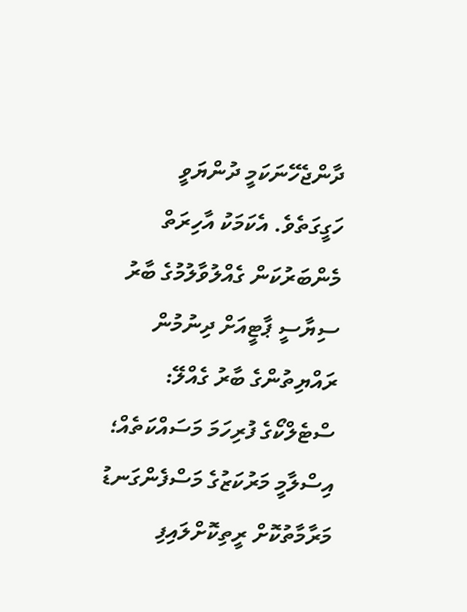ދާންޖެހޭނަކަމީ ދުންޔަވީ ހަގީގަތެވެ. އެކަމަކު އާހިރަތް
މެންބަރުކަން ގެއްލުވާލުމުގެ ބާރު ސިޔާސީ ޕާޓީއަށް ދިނުމުން ރައްޔިތުންގެ ބާރު ގެއްލޭ:
ސްޓެލްކޯގެ ފުރިހަމަ މަސައްކަތެއް؛ އިސްލާމީ މަރުކަޒުގެ މަސްފެންގަނޑު މަރާމާތުކޮށް ރީތިކޮށްލައިފި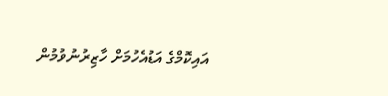އައިކޮމްގެ އަޑުއެހުމަށް ހާޒިރުނުވުމުން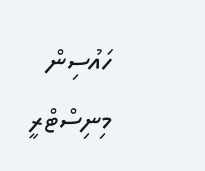ހައުސިން މިނިސްޓްރީ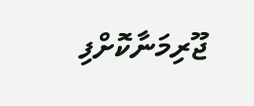ޖޫރިމަނާކޮށްފި